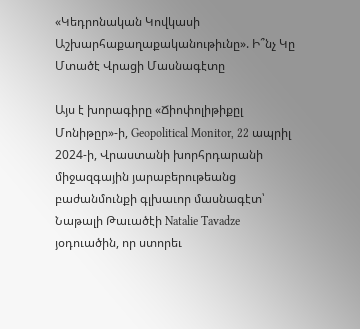«Կեդրոնական Կովկասի Աշխարհաքաղաքականութիւնը». Ի՞նչ Կը Մտածէ Վրացի Մասնագէտը

Այս է խորագիրը «Ճիոփոլիթիքըլ Մոնիթըր»-ի, Geopolitical Monitor, 22 ապրիլ 2024-ի, Վրաստանի խորհրդարանի միջազգային յարաբերութեանց բաժանմունքի գլխաւոր մասնագէտ՝ Նաթալի Թաւածէի Natalie Tavadze յօդուածին, որ ստորեւ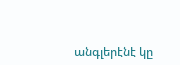անգլերէնէ կը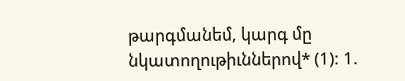թարգմանեմ, կարգ մը նկատողութիւններով* (1): 1.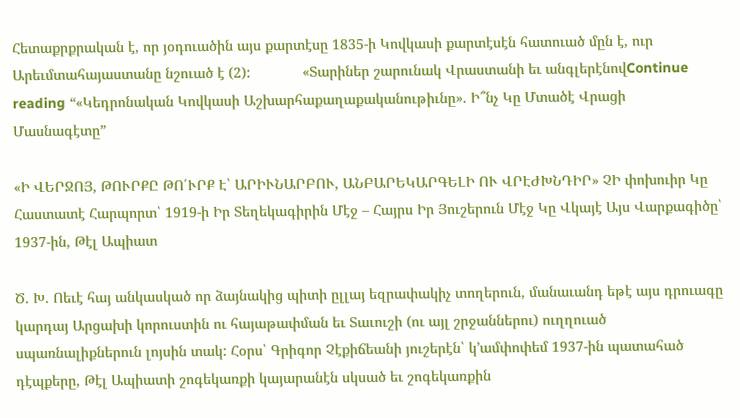Հետաքրքրական է, որ յօդուածին այս քարտէսը 1835-ի Կովկասի քարտէսէն հատուած մըն է, ուր Արեւմտահայաստանը նշուած է (2):             «Տարիներ շարունակ Վրաստանի եւ անգլերէնովContinue reading “«Կեդրոնական Կովկասի Աշխարհաքաղաքականութիւնը». Ի՞նչ Կը Մտածէ Վրացի Մասնագէտը”

«Ի ՎԵՐՋՈՅ, ԹՈՒՐՔԸ ԹՈ՛ՒՐՔ Է՝ ԱՐԻՒՆԱՐԲՈՒ, ԱՆԲԱՐԵԿԱՐԳԵԼԻ ՈՒ ՎՐԷԺԽՆԴԻՐ» ՉԻ փոխուիր Կը Հաստատէ Հարպորտ՝ 1919-ի Իր Տեղեկագիրին Մէջ – Հայրս Իր Յուշերուն Մէջ Կը Վկայէ Այս Վարքագիծը՝ 1937-ին, Թէլ Ապիատ

Ծ. Խ. Ոեւէ հայ անկասկած որ ձայնակից պիտի ըլլայ եզրափակիչ տողերուն, մանաւանդ եթէ այս դրուագը կարդայ Արցախի կորուստին ու հայաթափման եւ Տաւուշի (ու այլ շրջաններու) ուղղուած սպառնալիքներուն լոյսին տակ: Հօրս՝ Գրիգոր Չէքիճեանի յուշերէն՝ կ՚ամփոփեմ 1937-ին պատահած դէպքերը, Թէլ Ապիատի շոգեկառքի կայարանէն սկսած եւ շոգեկառքին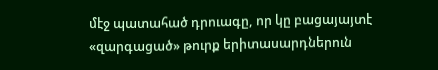մէջ պատահած դրուագը, որ կը բացայայտէ «զարգացած» թուրք երիտասարդներուն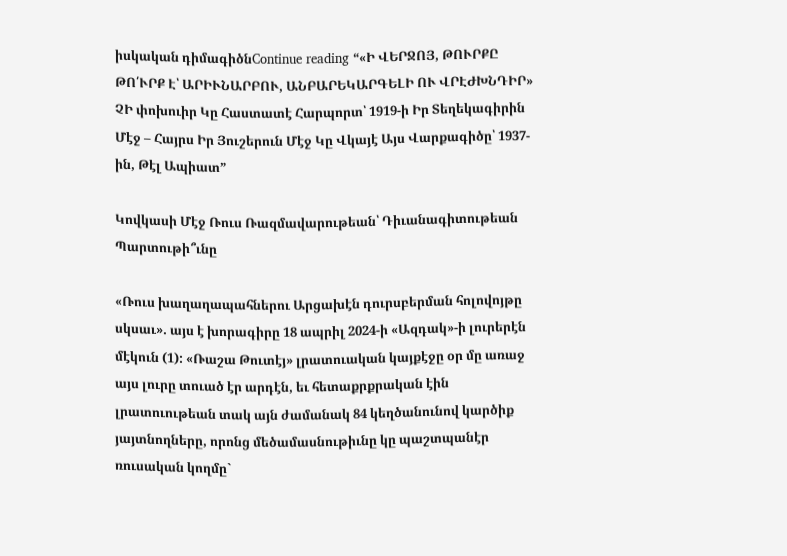իսկական դիմագիծնContinue reading “«Ի ՎԵՐՋՈՅ, ԹՈՒՐՔԸ ԹՈ՛ՒՐՔ Է՝ ԱՐԻՒՆԱՐԲՈՒ, ԱՆԲԱՐԵԿԱՐԳԵԼԻ ՈՒ ՎՐԷԺԽՆԴԻՐ» ՉԻ փոխուիր Կը Հաստատէ Հարպորտ՝ 1919-ի Իր Տեղեկագիրին Մէջ – Հայրս Իր Յուշերուն Մէջ Կը Վկայէ Այս Վարքագիծը՝ 1937-ին, Թէլ Ապիատ”

Կովկասի Մէջ Ռուս Ռազմավարութեան՝ Դիւանագիտութեան Պարտութի՞ւնը

«Ռուս խաղաղապահներու Արցախէն դուրսբերման հոլովոյթը սկսաւ». այս է խորագիրը 18 ապրիլ 2024-ի «Ազդակ»-ի լուրերէն մէկուն (1): «Ռաշա Թուտէյ» լրատուական կայքէջը օր մը առաջ այս լուրը տուած էր արդէն, եւ հետաքրքրական էին լրատուութեան տակ այն ժամանակ 84 կեղծանունով կարծիք յայտնողները, որոնց մեծամասնութիւնը կը պաշտպանէր ռուսական կողմը`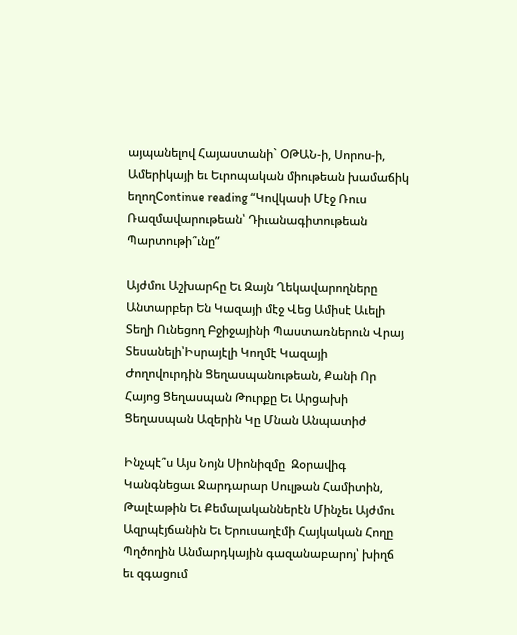այպանելով Հայաստանի` ՕԹԱՆ-ի, Սորոս-ի, Ամերիկայի եւ Եւրոպական միութեան խամաճիկ եղողContinue reading “Կովկասի Մէջ Ռուս Ռազմավարութեան՝ Դիւանագիտութեան Պարտութի՞ւնը”

Այժմու Աշխարհը Եւ Զայն Ղեկավարողները Անտարբեր Են Կազայի մէջ Վեց Ամիսէ Աւելի Տեղի Ունեցող Բջիջայինի Պաստառներուն Վրայ Տեսանելի՝Իսրայէլի Կողմէ Կազայի Ժողովուրդին Ցեղասպանութեան, Քանի Որ Հայոց Ցեղասպան Թուրքը Եւ Արցախի Ցեղասպան Ազերին Կը Մնան Անպատիժ

Ինչպէ՞ս Այս Նոյն Սիոնիզմը  Զօրավիգ Կանգնեցաւ Ջարդարար Սուլթան Համիտին, Թալէաթին Եւ Քեմալականներէն Մինչեւ Այժմու Ազրպէյճանին Եւ Երուսաղէմի Հայկական Հողը Պղծողին Անմարդկային գազանաբարոյ՝ խիղճ եւ զգացում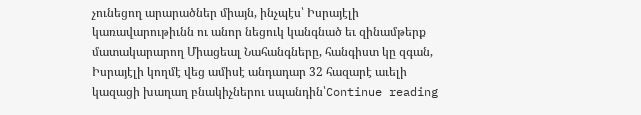չունեցող արարածներ միայն, ինչպէս՝ Իսրայէլի կառավարութիւնն ու անոր նեցուկ կանգնած եւ զինամթերք մատակարարող Միացեալ Նահանգները, հանգիստ կը զգան, Իսրայէլի կողմէ վեց ամիսէ անդադար 32 հազարէ աւելի կազացի խաղաղ բնակիչներու սպանդին՝Continue reading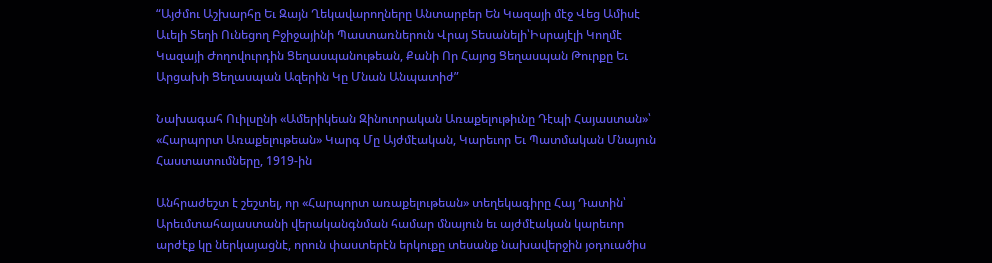“Այժմու Աշխարհը Եւ Զայն Ղեկավարողները Անտարբեր Են Կազայի մէջ Վեց Ամիսէ Աւելի Տեղի Ունեցող Բջիջայինի Պաստառներուն Վրայ Տեսանելի՝Իսրայէլի Կողմէ Կազայի Ժողովուրդին Ցեղասպանութեան, Քանի Որ Հայոց Ցեղասպան Թուրքը Եւ Արցախի Ցեղասպան Ազերին Կը Մնան Անպատիժ”

Նախագահ Ուիլսընի «Ամերիկեան Զինուորական Առաքելութիւնը Դէպի Հայաստան»՝ «Հարպորտ Առաքելութեան» Կարգ Մը Այժմէական, Կարեւոր Եւ Պատմական Մնայուն Հաստատումները, 1919-ին

Անհրաժեշտ է շեշտել, որ «Հարպորտ առաքելութեան» տեղեկագիրը Հայ Դատին՝ Արեւմտահայաստանի վերականգնման համար մնայուն եւ այժմէական կարեւոր արժէք կը ներկայացնէ, որուն փաստերէն երկուքը տեսանք նախավերջին յօդուածիս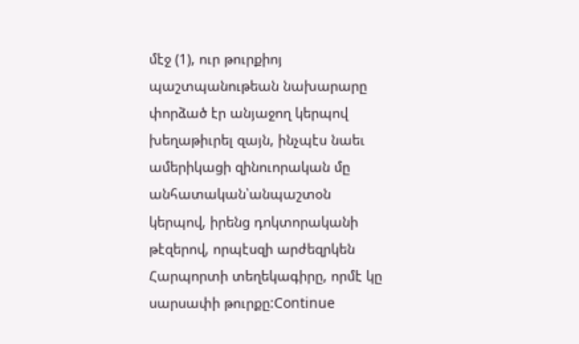մէջ (1), ուր թուրքիոյ պաշտպանութեան նախարարը փորձած էր անյաջող կերպով խեղաթիւրել զայն, ինչպէս նաեւ ամերիկացի զինուորական մը անհատական՝անպաշտօն կերպով, իրենց դոկտորականի թէզերով, որպէսզի արժեզրկեն Հարպորտի տեղեկագիրը, որմէ կը սարսափի թուրքը:Continue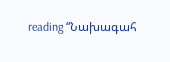reading “Նախագահ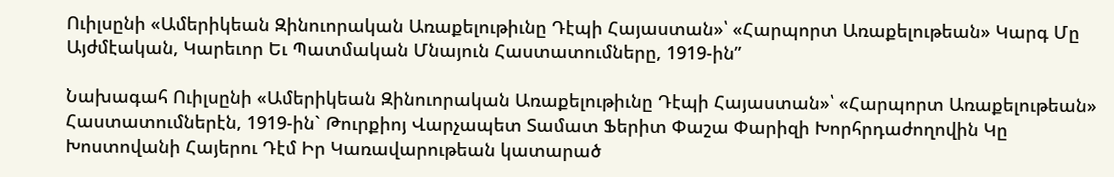Ուիլսընի «Ամերիկեան Զինուորական Առաքելութիւնը Դէպի Հայաստան»՝ «Հարպորտ Առաքելութեան» Կարգ Մը Այժմէական, Կարեւոր Եւ Պատմական Մնայուն Հաստատումները, 1919-ին”

Նախագահ Ուիլսընի «Ամերիկեան Զինուորական Առաքելութիւնը Դէպի Հայաստան»՝ «Հարպորտ Առաքելութեան» Հաստատումներէն, 1919-ին` Թուրքիոյ Վարչապետ Տամատ Ֆերիտ Փաշա Փարիզի Խորհրդաժողովին Կը Խոստովանի Հայերու Դէմ Իր Կառավարութեան կատարած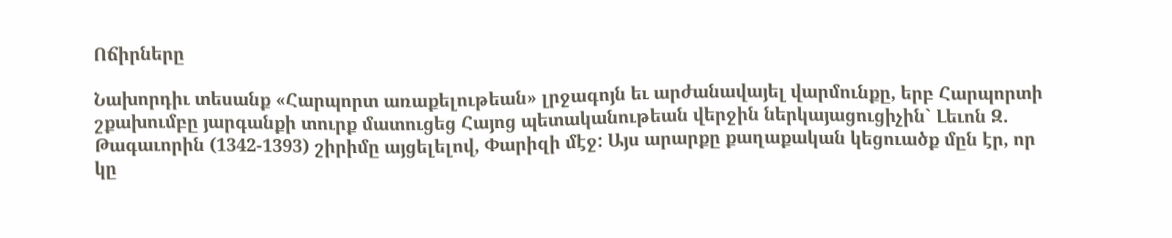Ոճիրները

Նախորդիւ տեսանք «Հարպորտ առաքելութեան» լրջագոյն եւ արժանավայել վարմունքը, երբ Հարպորտի շքախումբը յարգանքի տուրք մատուցեց Հայոց պետականութեան վերջին ներկայացուցիչին` Լեւոն Զ. Թագաւորին (1342-1393) շիրիմը այցելելով, Փարիզի մէջ: Այս արարքը քաղաքական կեցուածք մըն էր, որ կը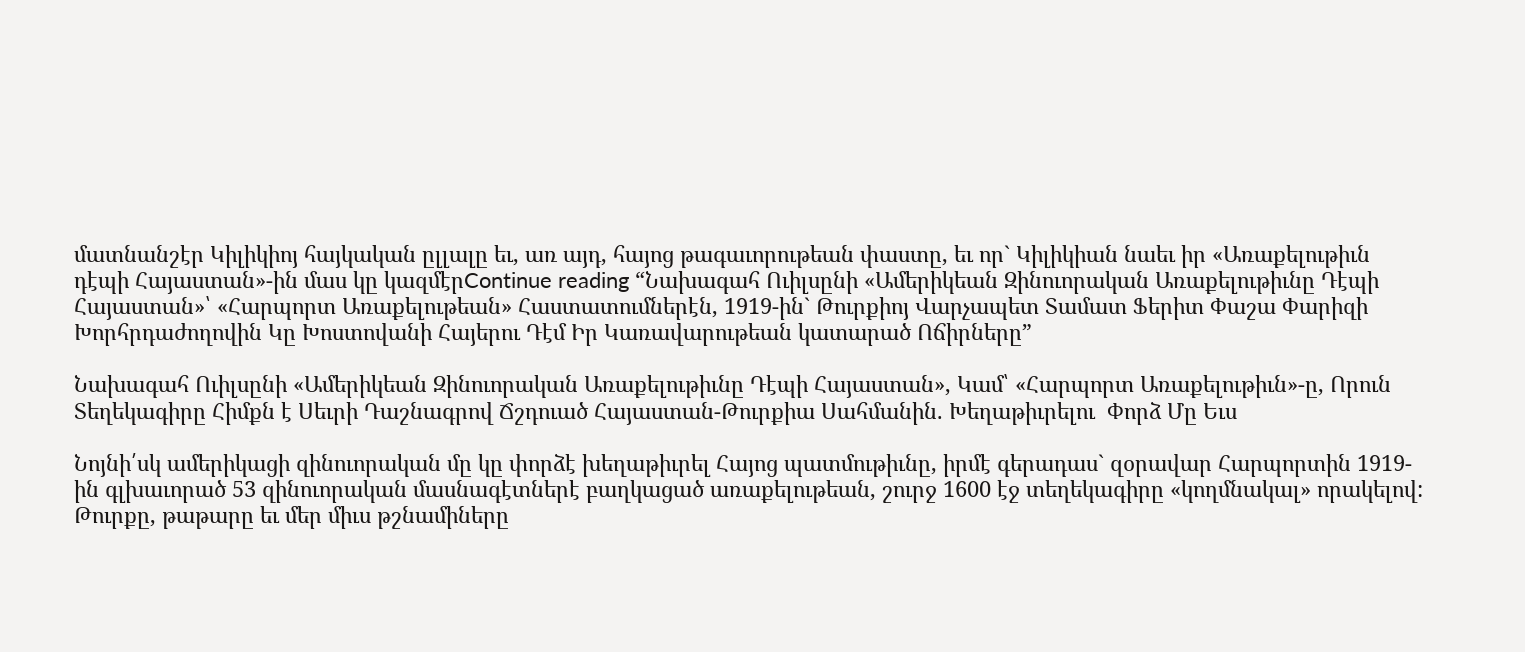մատնանշէր Կիլիկիոյ հայկական ըլլալը եւ, առ այդ, հայոց թագաւորութեան փաստը, եւ որ` Կիլիկիան նաեւ իր «Առաքելութիւն դէպի Հայաստան»-ին մաս կը կազմէրContinue reading “Նախագահ Ուիլսընի «Ամերիկեան Զինուորական Առաքելութիւնը Դէպի Հայաստան»՝ «Հարպորտ Առաքելութեան» Հաստատումներէն, 1919-ին` Թուրքիոյ Վարչապետ Տամատ Ֆերիտ Փաշա Փարիզի Խորհրդաժողովին Կը Խոստովանի Հայերու Դէմ Իր Կառավարութեան կատարած Ոճիրները”

Նախագահ Ուիլսընի «Ամերիկեան Զինուորական Առաքելութիւնը Դէպի Հայաստան», Կամ՝ «Հարպորտ Առաքելութիւն»-ը, Որուն Տեղեկագիրը Հիմքն է Սեւրի Դաշնագրով Ճշդուած Հայաստան-Թուրքիա Սահմանին. Խեղաթիւրելու  Փորձ Մը Եւս

Նոյնի՛սկ ամերիկացի զինուորական մը կը փորձէ խեղաթիւրել Հայոց պատմութիւնը, իրմէ գերադաս` զօրավար Հարպորտին 1919-ին գլխաւորած 53 զինուորական մասնագէտներէ բաղկացած առաքելութեան, շուրջ 1600 էջ տեղեկագիրը «կողմնակալ» որակելով: Թուրքը, թաթարը եւ մեր միւս թշնամիները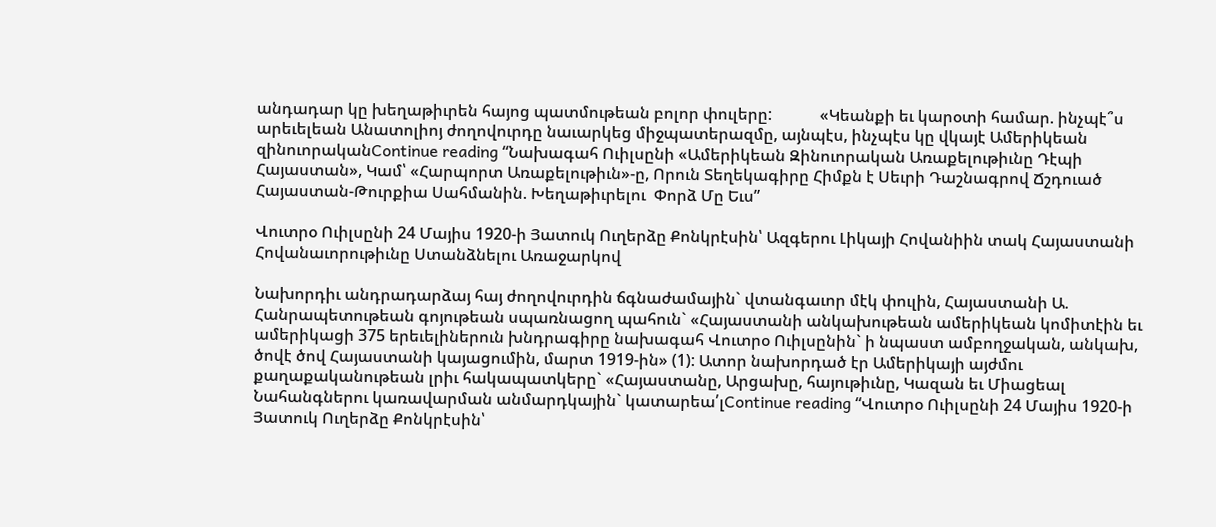անդադար կը խեղաթիւրեն հայոց պատմութեան բոլոր փուլերը:            «Կեանքի եւ կարօտի համար. ինչպէ՞ս արեւելեան Անատոլիոյ ժողովուրդը նաւարկեց միջպատերազմը, այնպէս, ինչպէս կը վկայէ Ամերիկեան զինուորականContinue reading “Նախագահ Ուիլսընի «Ամերիկեան Զինուորական Առաքելութիւնը Դէպի Հայաստան», Կամ՝ «Հարպորտ Առաքելութիւն»-ը, Որուն Տեղեկագիրը Հիմքն է Սեւրի Դաշնագրով Ճշդուած Հայաստան-Թուրքիա Սահմանին. Խեղաթիւրելու  Փորձ Մը Եւս”

Վուտրօ Ուիլսընի 24 Մայիս 1920-ի Յատուկ Ուղերձը Քոնկրէսին՝ Ազգերու Լիկայի Հովանիին տակ Հայաստանի Հովանաւորութիւնը Ստանձնելու Առաջարկով

Նախորդիւ անդրադարձայ հայ ժողովուրդին ճգնաժամային` վտանգաւոր մէկ փուլին, Հայաստանի Ա. Հանրապետութեան գոյութեան սպառնացող պահուն` «Հայաստանի անկախութեան ամերիկեան կոմիտէին եւ ամերիկացի 375 երեւելիներուն խնդրագիրը նախագահ Վուտրօ Ուիլսընին` ի նպաստ ամբողջական, անկախ, ծովէ ծով Հայաստանի կայացումին, մարտ 1919-ին» (1): Ատոր նախորդած էր Ամերիկայի այժմու քաղաքականութեան լրիւ հակապատկերը` «Հայաստանը, Արցախը, հայութիւնը, Կազան եւ Միացեալ Նահանգներու կառավարման անմարդկային` կատարեա՛լContinue reading “Վուտրօ Ուիլսընի 24 Մայիս 1920-ի Յատուկ Ուղերձը Քոնկրէսին՝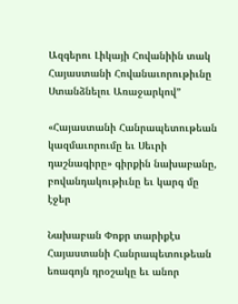Ազգերու Լիկայի Հովանիին տակ Հայաստանի Հովանաւորութիւնը Ստանձնելու Առաջարկով”

«Հայաստանի Հանրապետութեան կազմաւորումը եւ Սեւրի դաշնագիրը» գիրքին նախաբանը, բովանդակութիւնը եւ կարգ մը էջեր

Նախաբան Փոքր տարիքէս Հայաստանի Հանրապետութեան եռագոյն դրօշակը եւ անոր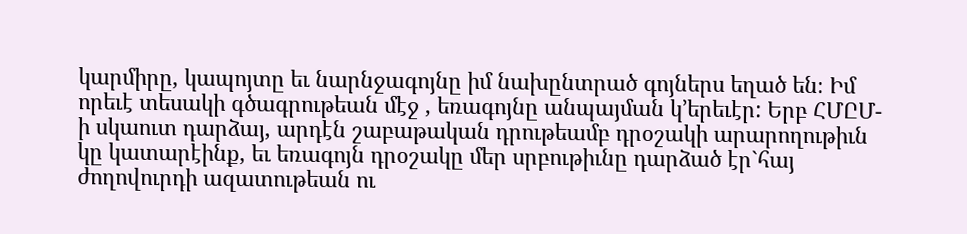կարմիրը, կապոյտը եւ նարնջագոյնը իմ նախընտրած գոյներս եղած են։ Իմ որեւէ տեսակի գծագրութեան մէջ , եռագոյնը անպայման կ՚երեւէր: Երբ ՀՄԸՄ- ի սկաուտ դարձայ, արդէն շաբաթական դրութեամբ դրօշակի արարողութիւն կը կատարէինք, եւ եռագոյն դրօշակը մեր սրբութիւնը դարձած էր`հայ ժողովուրդի ազատութեան ու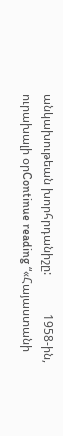անկախութեան խորհրդանիշը:             1958-ին, ուրախալի օրContinue reading “«Հայաստանի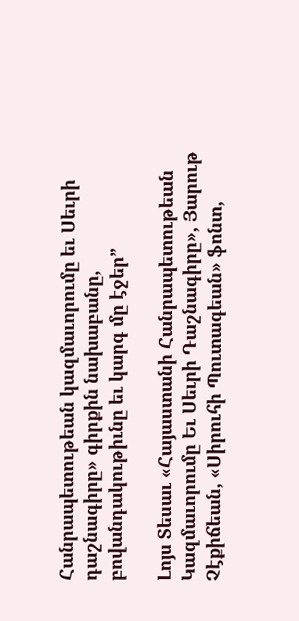Հանրապետութեան կազմաւորումը եւ Սեւրի դաշնագիրը» գիրքին նախաբանը, բովանդակութիւնը եւ կարգ մը էջեր”

Լոյս Տեսաւ «Հայաստանի Հանրապետութեան Կազմաւորումը Եւ Սեւրի Դաշնագիրը», Յարութ Չէքիճեան, «Սիրուհի Պուտագեան» ֆոնտ,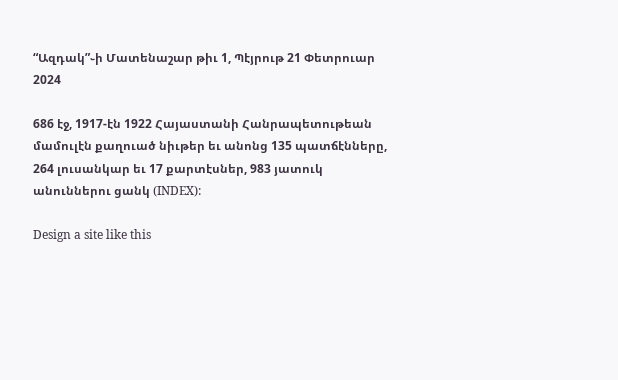“Ազդակ”֊ի Մատենաշար թիւ 1, Պէյրութ 21 Փետրուար 2024

686 էջ, 1917-էն 1922 Հայաստանի Հանրապետութեան մամուլէն քաղուած նիւթեր եւ անոնց 135 պատճէնները, 264 լուսանկար եւ 17 քարտէսներ, 983 յատուկ անուններու ցանկ (INDEX):

Design a site like this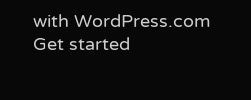with WordPress.com
Get started